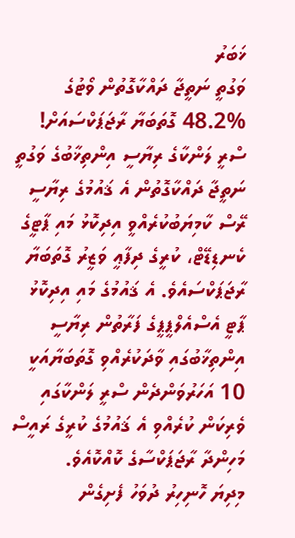ޚަބަރު
ވަގުތީ ނަތީޖާ ދައްކާގޮތުން ވޯޓުގެ %48.2 ގޮތަބަޔާ ރާޖަޕަކްސައަށް!
ސްރީ ލަންކާގެ ރިޔާސީ އިންތިޚާބުގެ ވަގުތީ ނަތީޖާ ދައްކާގޮތުން އެ ޤައުމުގެ ރިޔާސީ ރޭސް ކާމިޔަބުކުރެއްވީ އިދިކޮޅު މައި ޕާޓީގެ ކެނޑިޑޭޓް، ކުރީގެ ދިފާޢީ ވަޒީރު ގޮތަބަޔާ ރާޖަޕަކްސައެވެ. އެ ޤައުމުގެ މައި އިދިކޮޅު ޕާޓީ އެސްއެލްޕީޕީގެ ފަރާތުން ރިޔާސީ އިންތިޚާބުގައި ވާދަކުރެއްވި ގޮތަބަޔާއަކީ 10 އަހަރުވަންދެން ސްރީ ލަންކާގައި ވެރިކަން ކުރެއްވި އެ ޤައުމުގެ ކުރީގެ ރައީސް މަހިންދާ ރާޖަޕަކްސާގެ ކޮއްކޮއެވެ.
މިދިޔަ ހޮނިހިރު ދުވަހު ފެށިގެން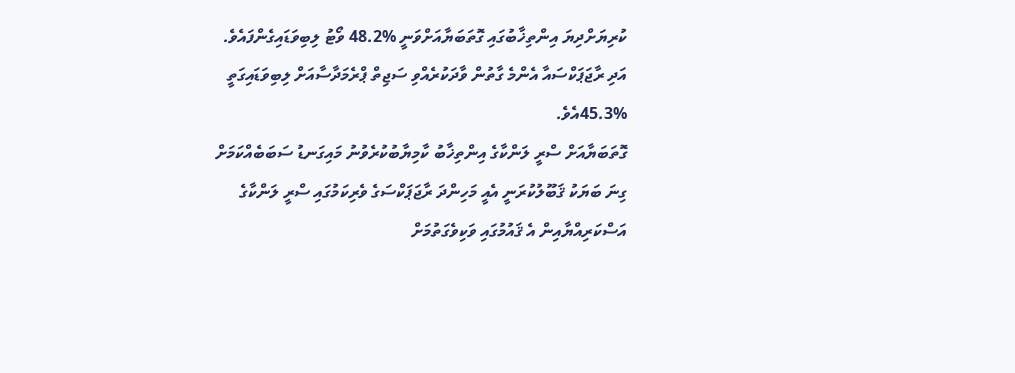ކުރިޔަށްދިޔަ އިންތިޚާބުގައި ގޮތަބަޔާއަށްވަނީ %48.2 ވޯޓު ލިބިވަޑައިގެންފައެވެ. އަދި ރާޖަޕަކްސައާ އެންމެ ގާތުން ވާދަކުރެއްވި ސަޖިތް ޕްރެމަދާސާއަށް ލިބިވަޑައިގަތީ %45.3އެވެ.
ގޮތަބަޔާއަށް ސްރީ ލަންކާގެ އިންތިޚާބު ކާމިޔާބުކުރެވުނު މައިގަނޑު ސަބަބެއްކަމަށް ގިނަ ބަޔަކު ޤަބޫލުކުރަނީ އެއީ މަހިންދަ ރާޖަޕަކްސަގެ ވެރިކަމުގައި ސްރީ ލަންކާގެ އަސްކަރިއްޔާއިން އެ ޤައުމުގައި ވަކިވެގަތުމަށް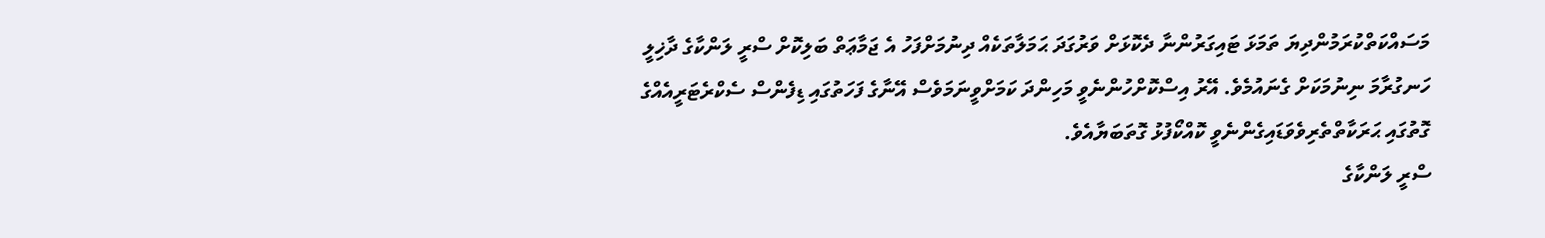މަސައްކަތްކުރަމުންދިޔަ ތަމަޅަ ޓައިގަރުންނާ ދެކޮޅަށް ވަރުގަދަ ޙަމަލާތަކެއް ދިނުމަށްފަހު އެ ޖަމާޢަތް ބަލިކޮށް ސްރީ ލަންކާގެ ދާޚިލީ ހަނގުރާމަ ނިނުމަކަށް ގެނައުމެވެ. އޭރު އިސްކޮށްހުންނެވީ މަހިންދަ ކަމަށްވީނަމަވެސް އޭނާގެ ފަހަތުގައި ޑިފެންސް ސެކްރެޓަރީއެއްގެ ގޮތުގައި ޙަރަކާތްތެރިވެވަޑައިގެންނެވީ ކޮއްކޯފުޅު ގޮތަބަޔާއެވެ.
ސްރީ ލަންކާގެ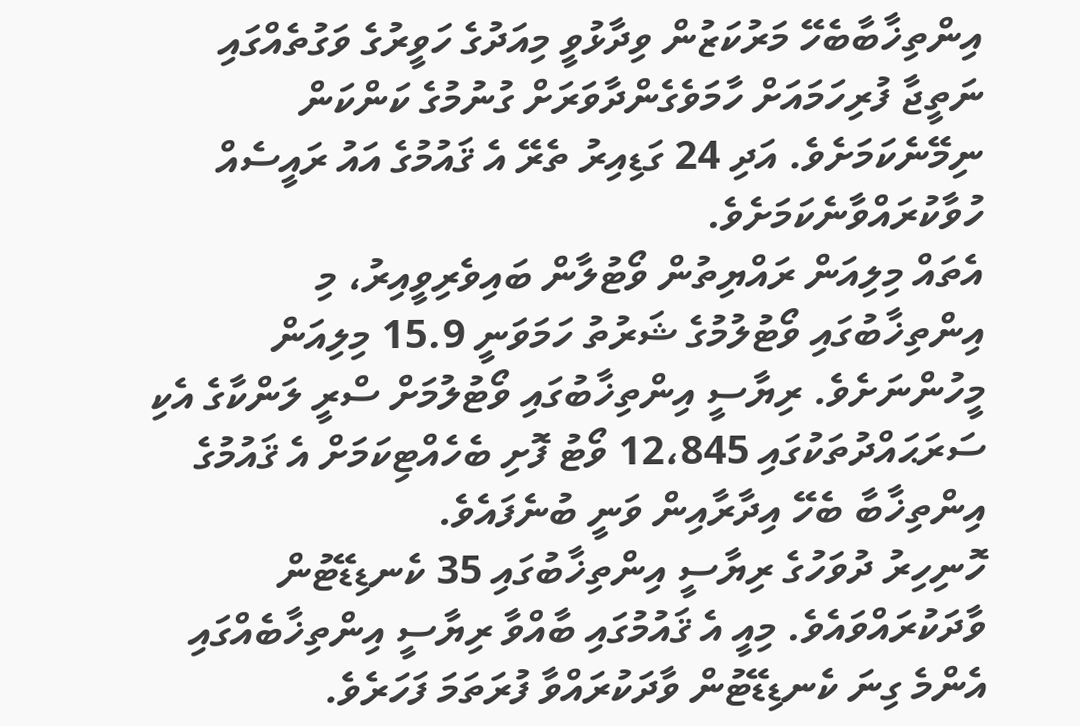އިންތިޚާބާބެހޭ މަރުކަޒުން ވިދާޅުވީ މިއަދުގެ ހަވީރުގެ ވަގުތެއްގައި ނަތީޖާ ފުރިހަމައަށް ހާމަވެގެންދާވަރަށް ގުނުމުގެ ކަންކަން ނިމޭނެކަމަށެވެ. އަދި 24 ގަޑިއިރު ތެރޭ އެ ޤައުމުގެ އައު ރައީސެއް ހުވާކުރައްވާނެކަމަށެވެ.
އެތައް މިލިއަން ރައްޔިތުން ވޯޓުލާން ބައިވެރިވީއިރު، މި އިންތިޚާބުގައި ވޯޓުލުމުގެ ޝަރުތު ހަމަވަނީ 15.9 މިލިއަން މީހުންނަށެވެ. ރިޔާސީ އިންތިޚާބުގައި ވޯޓުލުމަށް ސްރީ ލަންކާގެ އެކި ސަރަޙައްދުތަކުގައި 12،845 ވޯޓު ފޮށި ބެހެއްޓިކަމަށް އެ ޤައުމުގެ އިންތިޚާބާ ބެހޭ އިދާރާއިން ވަނީ ބުނެފައެވެ.
ހޮނިހިރު ދުވަހުގެ ރިޔާސީ އިންތިޚާބުގައި 35 ކެނޑިޑޭޓުން ވާދަކުރައްވައެވެ. މިއީ އެ ޤައުމުގައި ބާއްވާ ރިޔާސީ އިންތިޚާބެއްގައި އެންމެ ގިނަ ކެނޑިޑޭޓުން ވާދަކުރައްވާ ފުރަތަމަ ފަހަރެވެ.